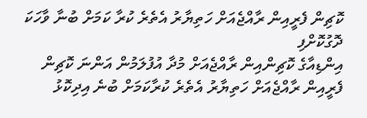ކޮޗިން ފެރީއިން ރާއްޖެއަށް ހަތިޔާރު އެތެރެ ކުރާ ކަމަށް ބުނާ ވާހަކަ ދޮގުކޮށްފި
އިންޑިއާގެ ކޮޗިންއިން ރާއްޖެއަށް މުދާ އުފުލަމުން އަންނަ ކޮޗިން ފެރީއިން ރާއްޖެއަށް ހަތިޔާރު އެތެރެ ކުރާކަމަށް ބުނެ އިދިކޮޅު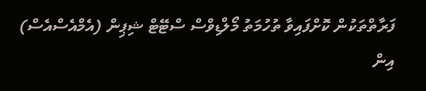ފަރާތްތަކުން ކޮށްފައިވާ ތުހުމަތު މޯލްޑިވްސް ސްޓޭޓް ޝިޕިން (އެމްއެސްއެސް) އިން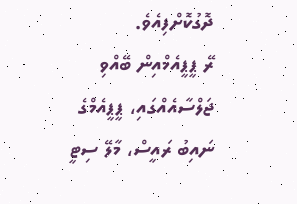ދޮގުކޮށްފިއެވެ.
ރޭ ޕީޕީއެމްއިން ބޭއްވި ޖަލްސާއެއްގައި، ޕީޕީއެމްގެ ނައިބު ރައީސް، މާލޭ ސިޓީ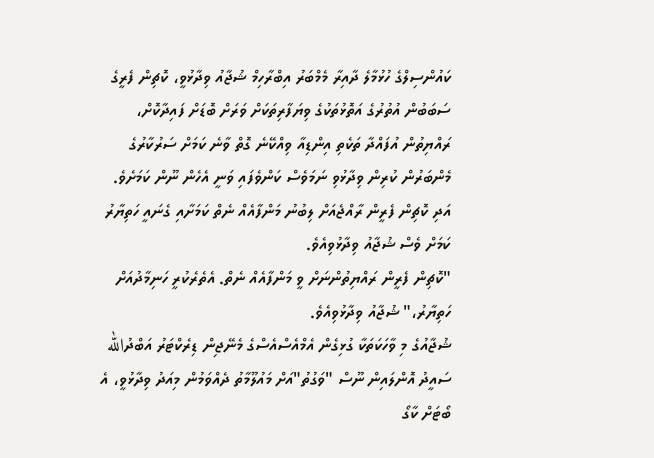ކައުންސިލްގެ ހުޅުމާލެ ދާއިރާ މެމްބަރު އިބްރާހިމް ޝުޖާއު ވިދާޅުވީ، ކޮޗިން ފެރީގެ ސަބަބުން އުތުރުގެ އަތޮޅުތަކުގެ ވިޔަފާރިތަކަށް ވަރަށް ބޮޑަށް ފައިދާކޮށް، ރައްޔިތުން އުފައްދާ ތަކެތި އިންޑިއާ ވިއްކޭނެ ގޮތް ވާނެ ކަމަށް ސަރުކާރުގެ މެންބަރުން ކުރިން ވިދާޅުވި ނަމަވެސް ކަންވެފައި ވަނީ އެހެން ނޫން ކަމަށެވެ. އަދި ކޮޗިން ފެރީން ރާއްޖެއަށް ލިބުނު މަންފާއެއް ނެތް ކަމަށާއި ގެނައީ ހަތިޔާރު ކަމަށް ވެސް ޝުޖާއު ވިދާޅުވިއެވެ.
"ކޮޗިން ފެރީން ރައްޔިތުންނަށް ވީ މަންފާއެއް ނެތް. އެތެރެކުރީ ހަނިމާދުއަށް ހަތިޔާރު،" ޝުޖާއު ވިދާޅުވިއެވެ.
ޝުޖާއުގެ މި ވާހަކަތަކާ ގުޅިގެން އެމްއެސްއެސްގެ މެނޭޖިން ޑިރެކްޓަރު އަބްދުالله ސައީދު އޮންލައިން ނޫސް "ވަގުތު"އަށް މައުލޫމާތު ދެއްވަމުން މިއަދު ވިދާޅުވީ، އެ ބޯޓަށް ކާގޯ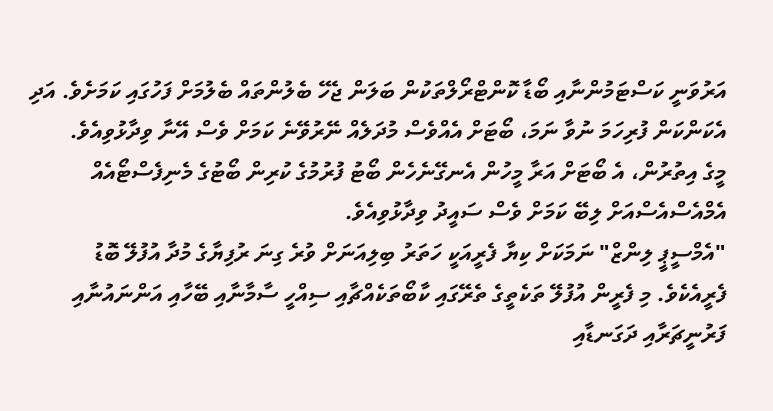އަރުވަނީ ކަސްޓަމުންނާއި ބޯޑާ ކޮންޓްރޯލްތަކުން ބަލަން ޖެހޭ ބެލުންތައް ބެލުމަށް ފަހުގައި ކަމަށެވެ. އަދި އެކަންކަން ފުރިހަމަ ނުވާ ނަމަ، ބޯޓަށް އެއްވެސް މުދަލެއް ނޭރުވޭނެ ކަމަށް ވެސް އޭނާ ވިދާޅުވިއެވެ.
މީގެ އިތުރުން، އެ ބޯޓަށް އަރާ މީހުން އެނގޭނެހެން ބޯޓު ފުރުމުގެ ކުރިން ބޯޓުގެ މެނިފެސްޓޯއެއް އެމްއެސްއެސްއަށް ލިބޭ ކަމަށް ވެސް ސައީދު ވިދާޅުވިއެވެ.
"އެމްސީޕީ ލިންޒް" ނަމަކަށް ކިޔާ ފެރީއަކީ ހަތަރު ބިލިއަނަށް ވުރެ ގިނަ ރުފިޔާގެ މުދާ އުފުލޭ ބޮޑު ފެރީއެކެވެ. މި ފެރީން އުފުލޭ ތަކެތީގެ ތެރޭގައި ކާބޯތަކެއްޗާއި ސިއްހީ ސާމާނާއި ބޭހާއި އަންނައުނާއި ފަރުނީޗަރާއި ދަގަނޑާއި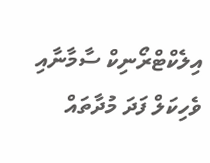އިލެކްޓްރޯނިކް ސާމާނާއި ވެހިކަލް ފަދަ މުދާތައް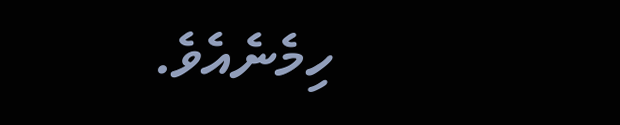ހިމެނެއެވެ.